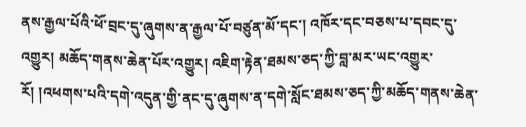ནས་རྒྱལ་པོའི་ཕོ་བྲང་དུ་ཞུགས་ན་རྒྱལ་པོ་བཙུན་མོ་དང་། འཁོར་དང་བཅས་པ་དབང་དུ་འགྱུར། མཆོད་གནས་ཆེན་པོར་འགྱུར། འཇིག་རྟེན་ཐམས་ཅད་ཀྱི་བླ་མར་ཡང་འགྱུར་རོ། །འཕགས་པའི་དགེ་འདུན་གྱི་ནང་དུ་ཞུགས་ན་དགེ་སློང་ཐམས་ཅད་ཀྱི་མཆོད་གནས་ཆེན་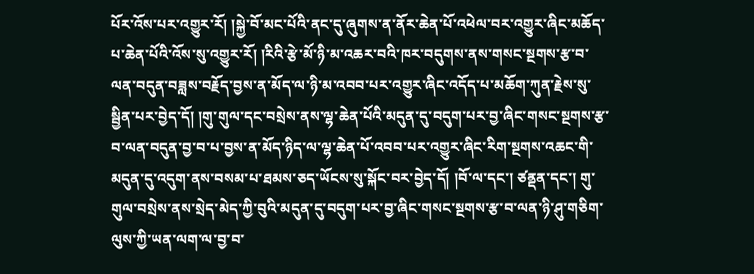པོར་འོས་པར་འགྱུར་རོ། །སྐྱེ་བོ་མང་པོའི་ནང་དུ་ཞུགས་ན་ནོར་ཆེན་པོ་འཕེལ་བར་འགྱུར་ཞིང་མཆོད་པ་ཆེན་པོའི་འོས་སུ་འགྱུར་རོ། །རིའི་རྩེ་མོ་ཉི་མ་འཆར་བའི་ཁར་བདུགས་ནས་གསང་སྔགས་རྩ་བ་ལན་བདུན་བཟླས་བརྗོད་བྱས་ན་མོད་ལ་ཉི་མ་འབབ་པར་འགྱུར་ཞིང་འདོད་པ་མཆོག་ཀུན་རྗེས་སུ་སྦྱིན་པར་བྱེད་དོ། །གུ་གུལ་དང་བསྲེས་ནས་ལྷ་ཆེན་པོའི་མདུན་དུ་བདུག་པར་བྱ་ཞིང་གསང་སྔགས་རྩ་བ་ལན་བདུན་བྱ་བ་པ་བྱས་ན་མོད་ཉིད་ལ་ལྷ་ཆེན་པོ་འབབ་པར་འགྱུར་ཞིང་རིག་སྔགས་འཆང་གི་མདུན་དུ་འདུག་ནས་བསམ་པ་ཐམས་ཅད་ཡོངས་སུ་སྐོང་བར་བྱེད་དོ། །བོ་ལ་དང་། ཙནྡན་དང་། གུ་གུལ་བསྲེས་ནས་སྲེད་མེད་ཀྱི་བུའི་མདུན་དུ་བདུག་པར་བྱ་ཞིང་གསང་སྔགས་རྩ་བ་ལན་ཉི་ཤུ་གཅིག་ལུས་ཀྱི་ཡན་ལག་ལ་བྱ་བ་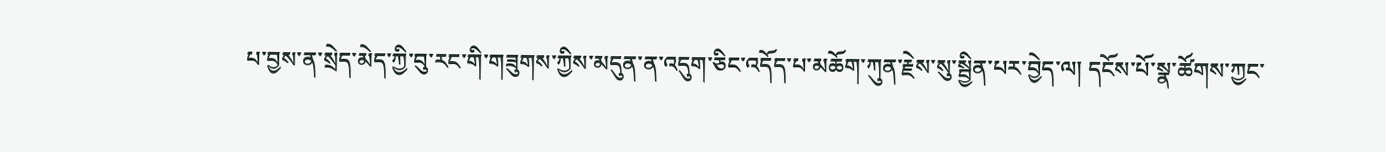པ་བྱས་ན་སྲེད་མེད་ཀྱི་བུ་རང་གི་གཟུགས་ཀྱིས་མདུན་ན་འདུག་ཅིང་འདོད་པ་མཆོག་ཀུན་རྗེས་སུ་སྦྱིན་པར་བྱེད་ལ། དངོས་པོ་སྣ་ཚོགས་ཀྱང་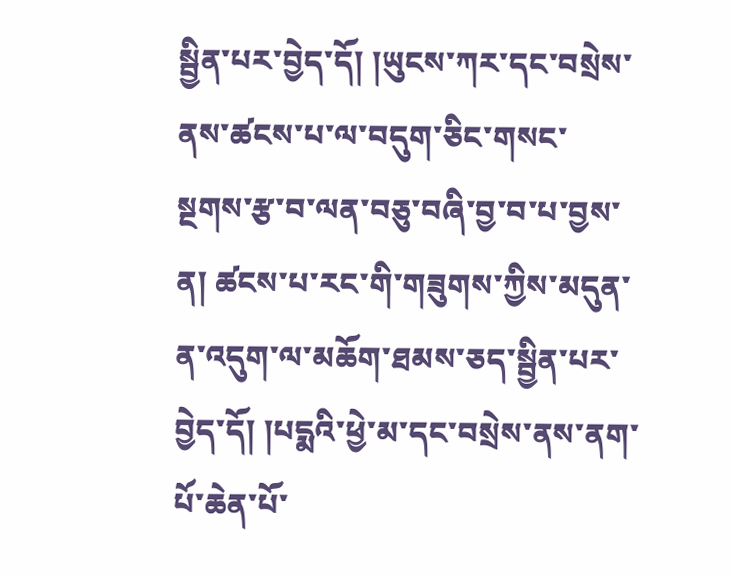སྦྱིན་པར་བྱེད་དོ། །ཡུངས་ཀར་དང་བསྲེས་ནས་ཚངས་པ་ལ་བདུག་ཅིང་གསང་སྔགས་རྩ་བ་ལན་བཅུ་བཞི་བྱ་བ་པ་བྱས་ན། ཚངས་པ་རང་གི་གཟུགས་ཀྱིས་མདུན་ན་འདུག་ལ་མཆོག་ཐམས་ཅད་སྦྱིན་པར་བྱེད་དོ། །པདྨའི་ཕྱེ་མ་དང་བསྲེས་ནས་ནག་པོ་ཆེན་པོ་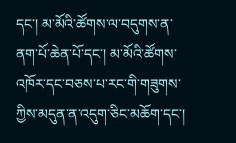དང་། མ་མོའི་ཚོགས་ལ་བདུགས་ན་ནག་པོ་ཆེན་པོ་དང་། མ་མོའི་ཚོགས་འཁོར་དང་བཅས་པ་རང་གི་གཟུགས་ཀྱིས་མདུན་ན་འདུག་ཅིང་མཆོག་དང་།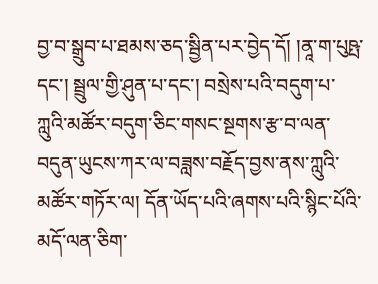བྱ་བ་སྒྲུབ་པ་ཐམས་ཅད་སྦྱིན་པར་བྱེད་དོ། །ནཱ་ག་པུཥྤ་དང་། སྦྲུལ་གྱི་ཤུན་པ་དང་། བསྲེས་པའི་བདུག་པ་ཀླུའི་མཚོར་བདུག་ཅིང་གསང་སྔགས་རྩ་བ་ལན་བདུན་ཡུངས་ཀར་ལ་བཟླས་བརྗོད་བྱས་ནས་ཀླུའི་མཚོར་གཏོར་ལ། དོན་ཡོད་པའི་ཞགས་པའི་སྙིང་པོའི་མདོ་ལན་ཅིག་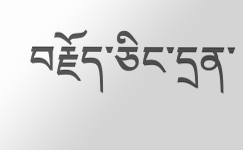བརྗོད་ཅིང་དྲན་